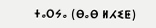ⵜⴰⵔⵢⴰ (ⴱⴰⴱ ⵍⵃⵉⵟ)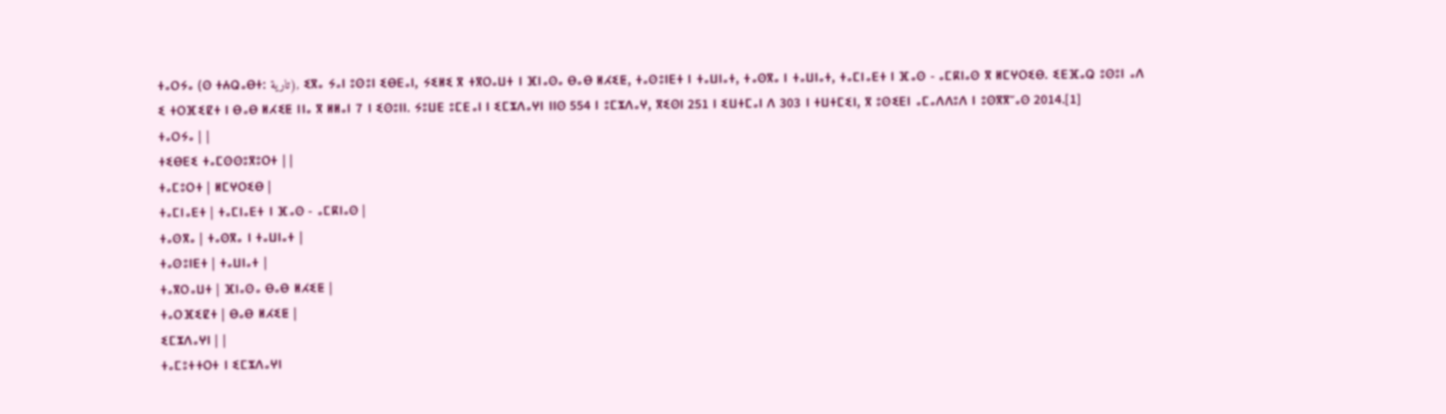ⵜⴰⵔⵢⴰ (ⵙ ⵜⵄⵕⴰⴱⵜ: تارية), ⵉⴳⴰ ⵢⴰⵏ ⵓⵙⵓⵏ ⵉⴱⴹⴰⵏ, ⵢⵉⵍⵉ ⴳ ⵜⴳⵔⴰⵡⵜ ⵏ ⴼⵏⴰⵙⴰ ⴱⴰⴱ ⵍⵃⵉⵟ, ⵜⴰⵙⵓⵏⴹⵜ ⵏ ⵜⴰⵡⵏⴰⵜ, ⵜⴰⵙⴳⴰ ⵏ ⵜⴰⵡⵏⴰⵜ, ⵜⴰⵎⵏⴰⴹⵜ ⵏ ⴼⴰⵙ - ⴰⵎⴽⵏⴰⵙ ⴳ ⵍⵎⵖⵔⵉⴱ. ⵉⴹⴼⴰⵕ ⵓⵙⵓⵏ ⴰⴷ ⵉ ⵜⵔⴼⵉⵇⵜ ⵏ ⴱⴰⴱ ⵍⵃⵉⵟ ⵏⵏⴰ ⴳ ⵍⵍⴰⵏ 7 ⵏ ⵉⵙⵓⵏⵏ. ⵢⵓⵡⴹ ⵓⵎⴹⴰⵏ ⵏ ⵉⵎⵣⴷⴰⵖⵏ ⵏⵏⵙ 554 ⵏ ⵓⵎⵣⴷⴰⵖ, ⴳⵉⵙⵏ 251 ⵏ ⵉⵡⵜⵎⴰⵏ ⴷ 303 ⵏ ⵜⵡⵜⵎⵉⵏ, ⴳ ⵓⵙⵉⴹⵏ ⴰⵎⴰⴷⴷⵓⴷ ⵏ ⵓⵙⴳⴳⵯⴰⵙ 2014.[1]
ⵜⴰⵔⵢⴰ | |
ⵜⵉⴱⴹⵉ ⵜⴰⵎⵙⵙⵓⴳⵓⵔⵜ | |
ⵜⴰⵎⵓⵔⵜ | ⵍⵎⵖⵔⵉⴱ |
ⵜⴰⵎⵏⴰⴹⵜ | ⵜⴰⵎⵏⴰⴹⵜ ⵏ ⴼⴰⵙ - ⴰⵎⴽⵏⴰⵙ |
ⵜⴰⵙⴳⴰ | ⵜⴰⵙⴳⴰ ⵏ ⵜⴰⵡⵏⴰⵜ |
ⵜⴰⵙⵓⵏⴹⵜ | ⵜⴰⵡⵏⴰⵜ |
ⵜⴰⴳⵔⴰⵡⵜ | ⴼⵏⴰⵙⴰ ⴱⴰⴱ ⵍⵃⵉⵟ |
ⵜⴰⵔⴼⵉⵇⵜ | ⴱⴰⴱ ⵍⵃⵉⵟ |
ⵉⵎⵣⴷⴰⵖⵏ | |
ⵜⴰⵎⵓⵜⵜⵔⵜ ⵏ ⵉⵎⵣⴷⴰⵖⵏ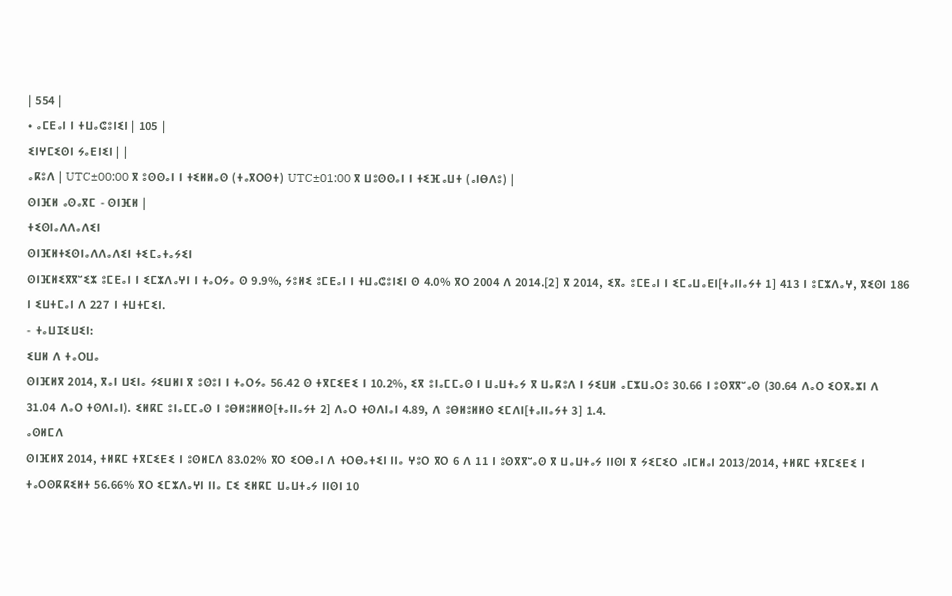| 554 |
• ⴰⵎⴹⴰⵏ ⵏ ⵜⵡⴰⵛⵓⵏⵉⵏ | 105 |
ⵉⵏⵖⵎⵉⵙⵏ ⵢⴰⴹⵏⵉⵏ | |
ⴰⴽⵓⴷ | UTC±00:00 ⴳ ⵓⵙⵙⴰⵏ ⵏ ⵜⵉⵍⵍⴰⵙ (ⵜⴰⴳⵔⵙⵜ) UTC±01:00 ⴳ ⵡⵓⵙⵙⴰⵏ ⵏ ⵜⵉⴼⴰⵡⵜ (ⴰⵏⴱⴷⵓ) |
ⵙⵏⴼⵍ ⴰⵙⴰⴳⵎ - ⵙⵏⴼⵍ |
ⵜⵉⵙⵏⴰⴷⴷⴰⴷⵉⵏ
ⵙⵏⴼⵍⵜⵉⵙⵏⴰⴷⴷⴰⴷⵉⵏ ⵜⵉⵎⴰⵜⴰⵢⵉⵏ
ⵙⵏⴼⵍⵉⴳⴳⵯⵉⵣ ⵓⵎⴹⴰⵏ ⵏ ⵉⵎⵣⴷⴰⵖⵏ ⵏ ⵜⴰⵔⵢⴰ ⵙ 9.9%, ⵢⵓⵍⵉ ⵓⵎⴹⴰⵏ ⵏ ⵜⵡⴰⵛⵓⵏⵉⵏ ⵙ 4.0% ⴳⵔ 2004 ⴷ 2014.[2] ⴳ 2014, ⵉⴳⴰ ⵓⵎⴹⴰⵏ ⵏ ⵉⵎⴰⵡⴰⴹⵏ[ⵜⴰⵏⵏⴰⵢⵜ 1] 413 ⵏ ⵓⵎⵣⴷⴰⵖ, ⴳⵉⵙⵏ 186 ⵏ ⵉⵡⵜⵎⴰⵏ ⴷ 227 ⵏ ⵜⵡⵜⵎⵉⵏ.
- ⵜⴰⵡⵊⵉⵡⵉⵏ:
ⵉⵡⵍ ⴷ ⵜⴰⵔⵡⴰ
ⵙⵏⴼⵍⴳ 2014, ⴳⴰⵏ ⵡⵉⵏⴰ ⵢⵉⵡⵍⵏ ⴳ ⵓⵙⵓⵏ ⵏ ⵜⴰⵔⵢⴰ 56.42 ⵙ ⵜⴳⵎⵉⴹⵉ ⵏ 10.2%, ⵉⴳ ⵓⵏⴰⵎⵎⴰⵙ ⵏ ⵡⴰⵡⵜⴰⵢ ⴳ ⵡⴰⴽⵓⴷ ⵏ ⵢⵉⵡⵍ ⴰⵎⵣⵡⴰⵔⵓ 30.66 ⵏ ⵓⵙⴳⴳⵯⴰⵙ (30.64 ⴷⴰⵔ ⵉⵔⴳⴰⵣⵏ ⴷ 31.04 ⴷⴰⵔ ⵜⵙⴷⵏⴰⵏ). ⵉⵍⴽⵎ ⵓⵏⴰⵎⵎⴰⵙ ⵏ ⵓⴱⵍⵓⵍⵍⵙ[ⵜⴰⵏⵏⴰⵢⵜ 2] ⴷⴰⵔ ⵜⵙⴷⵏⴰⵏ 4.89, ⴷ ⵓⴱⵍⵓⵍⵍⵙ ⵉⵎⴷⵏ[ⵜⴰⵏⵏⴰⵢⵜ 3] 1.4.
ⴰⵙⵍⵎⴷ
ⵙⵏⴼⵍⴳ 2014, ⵜⵍⴽⵎ ⵜⴳⵎⵉⴹⵉ ⵏ ⵓⵙⵍⵎⴷ 83.02% ⴳⵔ ⵉⵔⴱⴰⵏ ⴷ ⵜⵔⴱⴰⵜⵉⵏ ⵏⵏⴰ ⵖⵓⵔ ⴳⵔ 6 ⴷ 11 ⵏ ⵓⵙⴳⴳⵯⴰⵙ ⴳ ⵡⴰⵡⵜⴰⵢ ⵏⵏⵙⵏ ⴳ ⵢⵉⵎⵉⵔ ⴰⵏⵎⵍⴰⵏ 2013/2014, ⵜⵍⴽⵎ ⵜⴳⵎⵉⴹⵉ ⵏ ⵜⴰⵔⵙⴽⴽⵉⵍⵜ 56.66% ⴳⵔ ⵉⵎⵣⴷⴰⵖⵏ ⵏⵏⴰ ⵎⵉ ⵉⵍⴽⵎ ⵡⴰⵡⵜⴰⵢ ⵏⵏⵙⵏ 10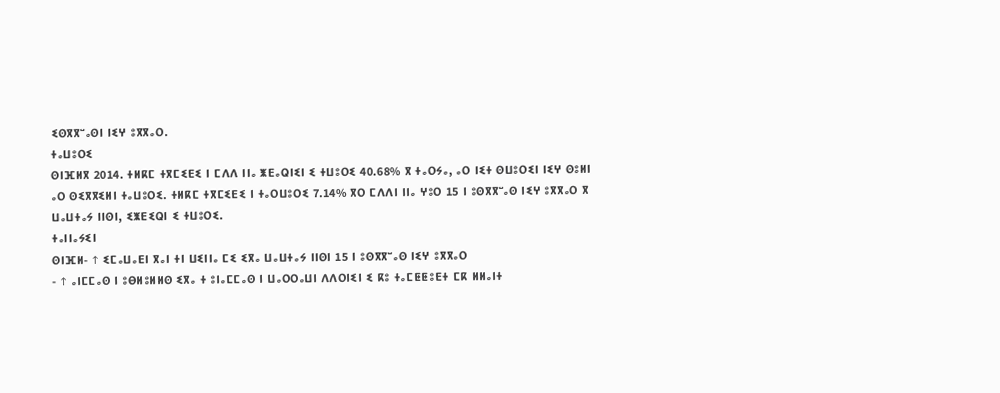ⵉⵙⴳⴳⵯⴰⵙⵏ ⵏⵉⵖ ⵓⴳⴳⴰⵔ.
ⵜⴰⵡⵓⵔⵉ
ⵙⵏⴼⵍⴳ 2014. ⵜⵍⴽⵎ ⵜⴳⵎⵉⴹⵉ ⵏ ⵎⴷⴷ ⵏⵏⴰ ⵥⴹⴰⵕⵏⵉⵏ ⵉ ⵜⵡⵓⵔⵉ 40.68% ⴳ ⵜⴰⵔⵢⴰ, ⴰⵔ ⵏⵉⵜ ⵙⵡⵓⵔⵉⵏ ⵏⵉⵖ ⵙⵓⵍⵏ ⴰⵔ ⵙⵉⴳⴳⵉⵍⵏ ⵜⴰⵡⵓⵔⵉ. ⵜⵍⴽⵎ ⵜⴳⵎⵉⴹⵉ ⵏ ⵜⴰⵔⵡⵓⵔⵉ 7.14% ⴳⵔ ⵎⴷⴷⵏ ⵏⵏⴰ ⵖⵓⵔ 15 ⵏ ⵓⵙⴳⴳⵯⴰⵙ ⵏⵉⵖ ⵓⴳⴳⴰⵔ ⴳ ⵡⴰⵡⵜⴰⵢ ⵏⵏⵙⵏ, ⵉⵥⴹⵉⵕⵏ ⵉ ⵜⵡⵓⵔⵉ.
ⵜⴰⵏⵏⴰⵢⵉⵏ
ⵙⵏⴼⵍ- ↑ ⵉⵎⴰⵡⴰⴹⵏ ⴳⴰⵏ ⵜⵏ ⵡⵉⵏⵏⴰ ⵎⵉ ⵉⴳⴰ ⵡⴰⵡⵜⴰⵢ ⵏⵏⵙⵏ 15 ⵏ ⵓⵙⴳⴳⵯⴰⵙ ⵏⵉⵖ ⵓⴳⴳⴰⵔ
- ↑ ⴰⵏⵎⵎⴰⵙ ⵏ ⵓⴱⵍⵓⵍⵍⵙ ⵉⴳⴰ ⵜ ⵓⵏⴰⵎⵎⴰⵙ ⵏ ⵡⴰⵔⵔⴰⵡⵏ ⴷⴷⵔⵏⵉⵏ ⵉ ⴽⵓ ⵜⴰⵎⵟⵟⵓⴹⵜ ⵎⴽ ⵍⵍⴰⵏⵜ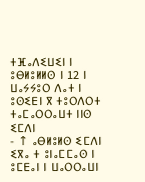ⵜⴼⴰⴷⵉⵡⵉⵏ ⵏ ⵓⴱⵍⵓⵍⵍⵙ ⵏ 12 ⵏ ⵡⴰⵢⵢⵓⵔ ⴷⴰⵜ ⵏ ⵓⵙⵉⴹⵏ ⴳ ⵜⵓⵔⴷⵔⵜ ⵜⴰⵎⴰⵔⵔⴰⵡⵜ ⵏⵏⵙ ⵉⵎⴷⵏ
- ↑ ⴰⴱⵍⵓⵍⵙ ⵉⵎⴷⵏ ⵉⴳⴰ ⵜ ⵓⵏⴰⵎⵎⴰⵙ ⵏ ⵓⵎⴹⴰⵏ ⵏ ⵡⴰⵔⵔⴰⵡⵏ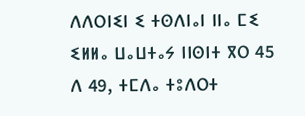ⴷⴷⵔⵏⵉⵏ ⵉ ⵜⵙⴷⵏⴰⵏ ⵏⵏⴰ ⵎⵉ ⵉⵍⵍⴰ ⵡⴰⵡⵜⴰⵢ ⵏⵏⵙⵏⵜ ⴳⵔ 45 ⴷ 49, ⵜⵎⴷⴰ ⵜⵓⴷⵔⵜ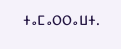ⵜⴰⵎⴰⵔⵔⴰⵡⵜ.